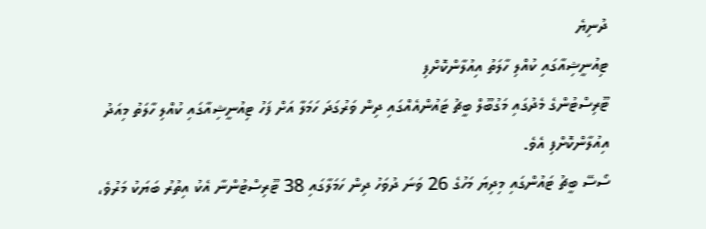ދުނިޔެ
ޓިއުނީޝިއާގައި ކުއްލި ހާލަތު އިއުލާންކޮށްފި
ޓޫރިސްޓުންގެ މެދުގައި މަގުބޫލް ބީޗު ޓައުންއެއްގައި ދިން ވަރުގަދަ ހަމަލާ އަށް ފަހު ޓިއުނީޝިއާގައި ކުއްލި ހާލަތު މިއަދު އިއުލާންކޮށްފި އެވެ.
ސޯސޭ ބީޗު ޓައުންގައި މިދިޔަ މަހުގެ 26 ވަނަ ދުވަހު ދިން ހަމަލާގައި 38 ޓޫރިސްޓުންނާ އެކު އިތުރު ބަޔަކު މަރުވެ،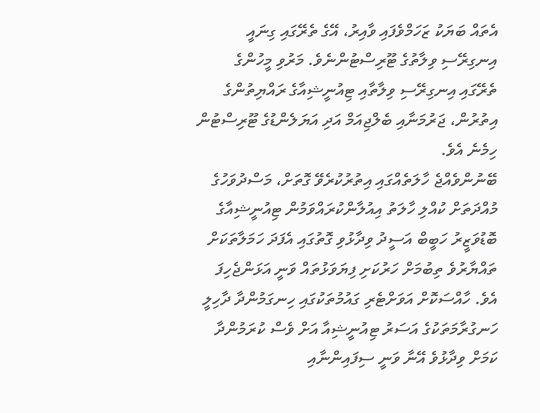އެތައް ބަޔަކު ޒަހަމްވެފައި ވާއިރު، އޭގެ ތެރޭގައި ގިނައީ އިނގިރޭސި ވިލާތުގެ ޓޫރިސްޓުންނެވެ. މަރުވި މީހުންގެ ތެރޭގައި އިނގިރޭސި ވިލާތާއި ޓިއުނީޝިއާގެ ރައްޔިތުންގެ އިތުރުން، ޖަރުމަނާއި ބެލްޖިއަމް އަދި އަޔަލެންޑުގެ ޓޫރިސްޓުން ހިމެނެ އެވެ.
ބޭނުންވެއްޖެ ހާލަތެއްގައި އިތުރުކުރެވޭ ގޮތަށް، މަސްދުވަހުގެ މުއްދަތަށް ކުއްލި ހާލަތު އިއުލާންކުރައްވަމުން ޓިއުނީޝިއާގެ ބޮޑުވަޒީރު ހަބީބް އަސީދު ވިދާޅުވި ގޮތުގައި އެފަދަ ހަމަލާތަކަށް ތައްޔާރުވެ ތިބުމަށް ހަރުކަށި ފިޔަވަޅުތައް ވަނީ އަޅަންޖެހިފަ އެވެ. ހާއްސަކޮށް އަވަށްޓެރި ގައުމުތަކުގައި ހިނގަމުންދާ ދާހިލީ ހަނގުރާމަތަކުގެ އަސަރު ޓިއުނީޝިއާ އަށް ވެސް ކުރަމުންދާ ކަމަށް ވިދާޅުވެ އޭނާ ވަނީ ސިފައިންނާއި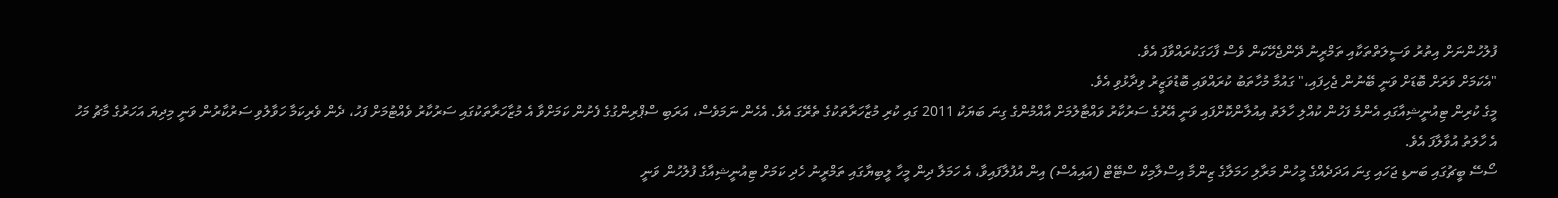ފުލުހުންނަށް އިތުރު ވަސީލަތްތަކާއި ތަމްރީނު ދޭންޖެހޭކަން ވެސް ފާހަގަކުރައްވާފަ އެވެ.
"އެކަމަށް ވަރަށް ބޮޑަށް ވަނީ ބޭނުން ޖެހިފައި،" ގައުމާ މުހާތަބު ކުރައްވައި ބޮޑުވަޒީރު ވިދާޅުވި އެވެ.
މީގެ ކުރިން ޓިއުނީޝިއާގައި އެންމެ ފަހުން ކުއްލި ހާލަތު އިއުލާންކޮށްފައި ވަނީ އޭރުގެ ސަރުކާރު ވައްޓާލުމަށް އާއްމުންގެ ގިނަ ބަޔަކު 2011 ގައި ކުރި މުޒާހަރާތަކުގެ ތެރޭގަ އެވެ. އެހެން ނަމަވެސް، އަރަބި ސްޕްރިންގުގެ ފެށުން ކަމަށްވާ އެ މުޒާހަރާތަކުގައި ސަރުކާރު ވެއްޓުމަށް ފަހު، ދެން ވެރިކަމާ ހަވާލުވި ސަރުކާރުން ވަނީ މިދިޔަ އަހަރުގެ މާޗު މަހު އެ ހާލަތު އުވާލާފަ އެވެ.
ސޯސޭ ބީޗުގައި ބަނޑި ޖަހައި ގިނަ އަދަދެއްގެ މީހުން މަރާލި ހަމަލާގެ ޒިންމާ އިސްލާމިކް ސްޓޭޓް (އައިއެސް) އިން އުފުލާފައިވާ، އެ ހަމަލާ ދިން މީހާ ލީބިޔާގައި ތަމްރީނު ހެދި ކަމަށް ޓިއުނީޝިއާގެ ފުލުހުން ވަނީ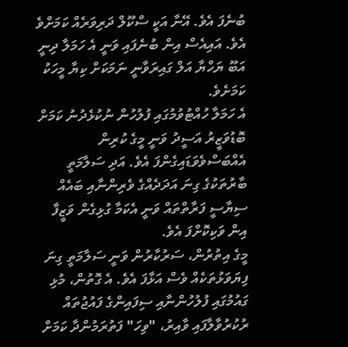ބުނެފަ އެވެ. އޭނާ އަކީ ސްކޫލް ދަރިވަރެއް ކަމަށްވެ އެވެ. އައިއެސް އިން ބުނެފައި ވަނީ އެ ހަމަލާ ދިނީ އަބޫ ޔަހްޔާ އަލް ގައިރަވާނީ ނަމަކަށް ކިޔާ މީހަކު ކަމަށެވެ.
އެ ހަމަލާ ހުއްޓުވުމުގައި ފުލުހުން ނުކުޅެދުނު ކަމަށް ބޮޑުވަޒީރު އަސީދު ވަނީ މީގެ ކުރިން އެއްބަސްވެވަޑައިގެންފަ އެވެ. އަދި ސަލާމަތީ ބާރުތަކުގެ ގިނަ އަދަދެއްގެ ވެރިންނާއި ބައެއް ސިޔާސީ ފަރާތްތައް ވަނީ އެކަމާ ގުޅިގެން ވަޒީފާ އިން ވަކިކޮށްފަ އެވެ.
މީގެ އިތުރުން، ސަރުކާރުން ވަނީ ސަލާމަތީ ގިނަ ފިޔަވަޅުތަކެއް ވެސް އަޅާފަ އެވެ. އެ ގޮތުން، މުޅި ގައުމުގައި ފުލުހުންނާއި ސިފައިންގެ ފައުޖުތައް ރުކުރުވާލާފައި ވާއިރު، "ވިހަ" ފަތުރަމުންދާ ކަމަށް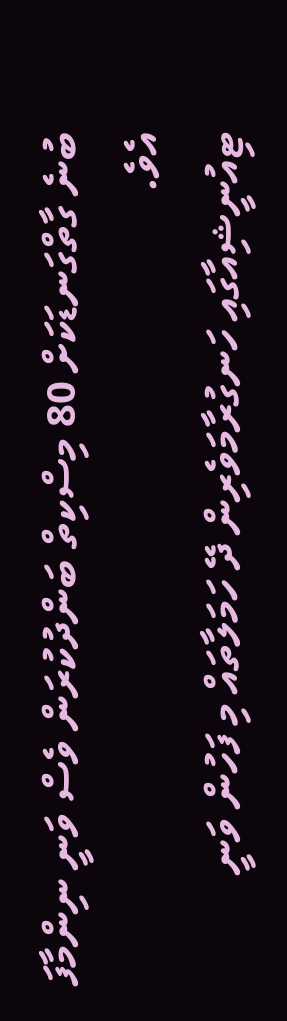ބުނެ ގާތްގަނޑަކަށް 80 މިސްކިތް ބަންދުކުރަން ވެސް ވަނީ ނިންމާފަ އެވެ.
ޓިއުނީޝިއާގައި ހަނގުރާމަވެރިން ދޭ ހަމަލާތައް މި ފަހުން ވަނީ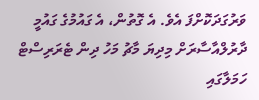ވަރުގަދަކޮށްފަ އެވެ. އެ ގޮތުން، އެ ގައުމުގެ ގައުމީ ދާރުލްއާސާރަށް މިދިޔަ މާޗު މަހު ދިން ޓެރަރިސްޓް ހަމަލާގައި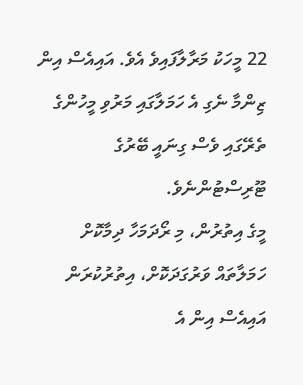22 މީހަކު މަރާލާފައިވެ އެވެ. އައިއެސް އިން ޒިންމާ ނެގި އެ ހަމަލާގައި މަރުވި މީހުންގެ ތެރޭގައި ވެސް ގިނައީ ބޭރުގެ ޓޫރިސްޓުންނެވެ.
މީގެ އިތުރުން، މި ރޯދަމަހާ ދިމާކޮށް ހަމަލާތައް ވަރުގަދަކޮށް، އިތުރުކުރަން އައިއެސް އިން އެ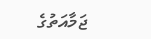ޖަމާއަތުގެ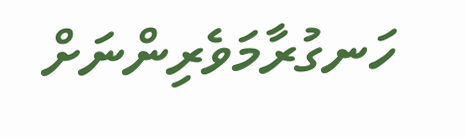ހަނގުރާމަވެރިންނަށް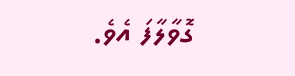ގޮވާލާފަ އެވެ.